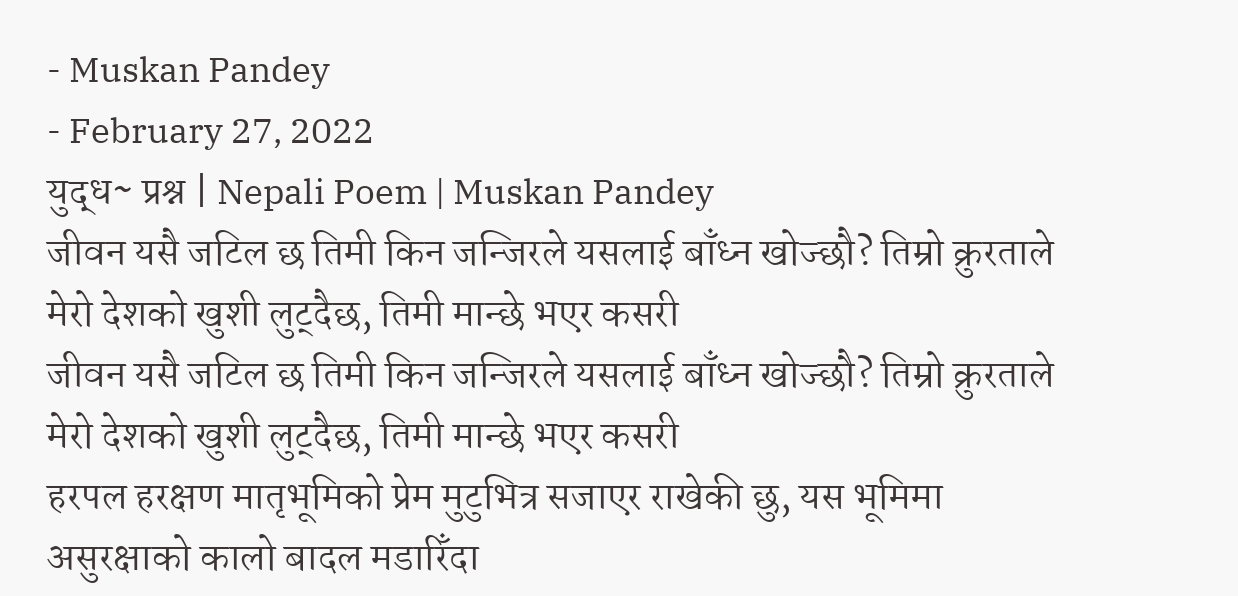- Muskan Pandey
- February 27, 2022
युद्ध~ प्रश्न | Nepali Poem | Muskan Pandey
जीवन यसै जटिल छ तिमी किन जन्जिरले यसलाई बाँध्न खोज्छौ? तिम्रो क्रुरताले मेरो देशको खुशी लुट्दैछ, तिमी मान्छे भएर कसरी
जीवन यसै जटिल छ तिमी किन जन्जिरले यसलाई बाँध्न खोज्छौ? तिम्रो क्रुरताले मेरो देशको खुशी लुट्दैछ, तिमी मान्छे भएर कसरी
हरपल हरक्षण मातृभूमिको प्रेम मुटुभित्र सजाएर राखेकी छु, यस भूमिमा असुरक्षाको कालो बादल मडारिँदा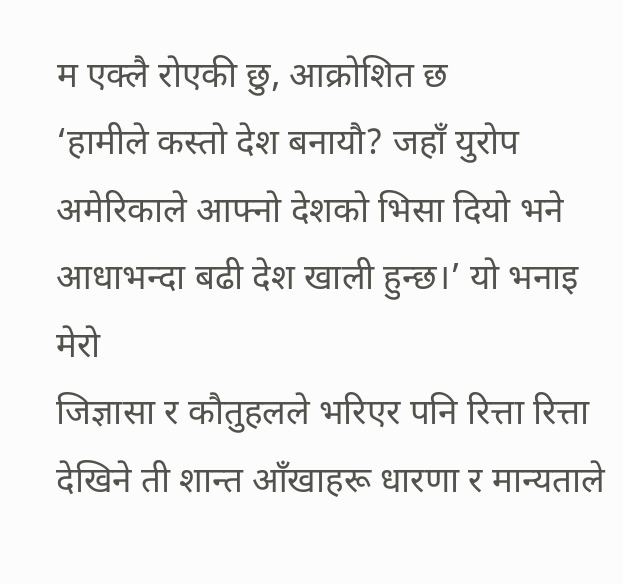म एक्लै रोएकी छु, आक्रोशित छ
‘हामीले कस्तो देश बनायौ? जहाँ युरोप अमेरिकाले आफ्नो देशको भिसा दियो भने आधाभन्दा बढी देश खाली हुन्छ।’ यो भनाइ मेरो
जिज्ञासा र कौतुहलले भरिएर पनि रित्ता रित्ता देखिने ती शान्त आँखाहरू धारणा र मान्यताले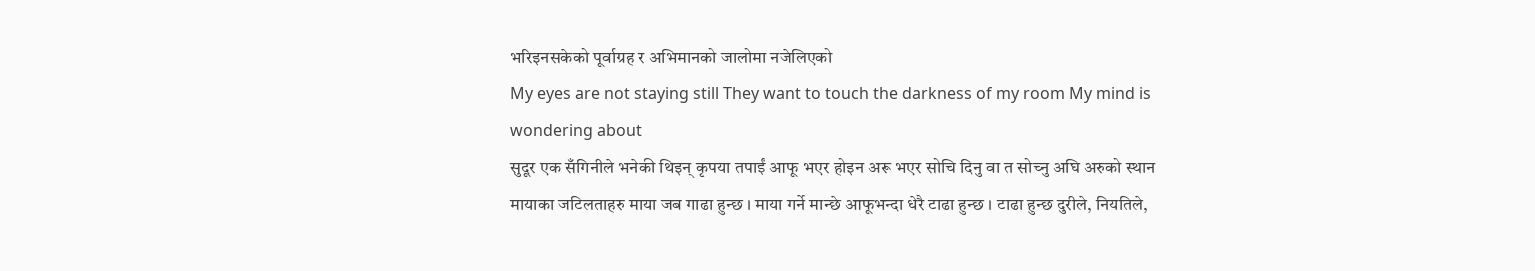भरिइनसकेको पूर्वाग्रह र अभिमानको जालोमा नजेलिएको
My eyes are not staying still They want to touch the darkness of my room My mind is wondering about
सुदूर एक सँगिनीले भनेकी थिइन् कृपया तपाईं आफू भएर होइन अरू भएर सोचि दिनु वा त सोच्नु अघि अरुको स्थान
मायाका जटिलताहरु माया जब गाढा हुन्छ । माया गर्ने मान्छे आफूभन्दा धेरै टाढा हुन्छ । टाढा हुन्छ दुरीले, नियतिले,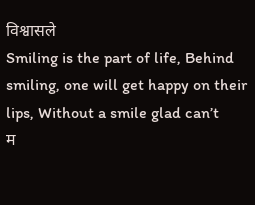विश्वासले
Smiling is the part of life, Behind smiling, one will get happy on their lips, Without a smile glad can’t
म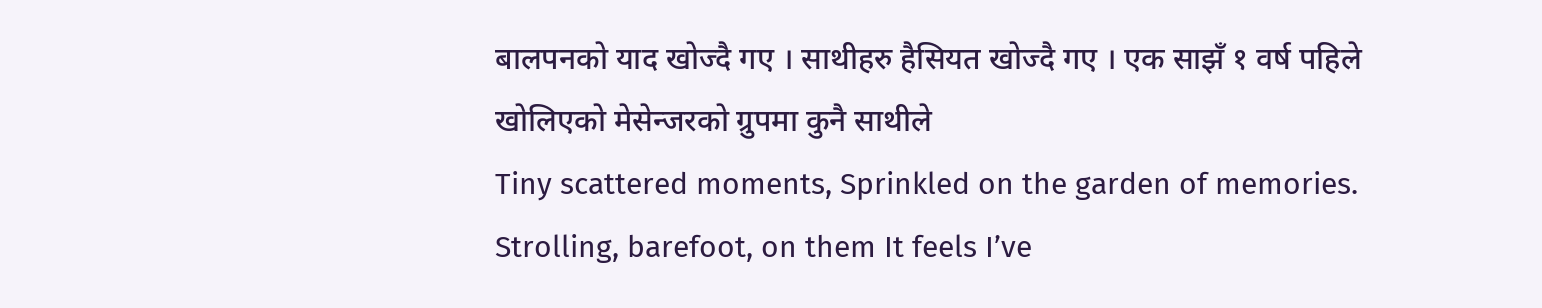बालपनको याद खोज्दै गए । साथीहरु हैसियत खोज्दै गए । एक साझँ १ वर्ष पहिले खोलिएको मेसेन्जरको ग्रुपमा कुनै साथीले
Tiny scattered moments, Sprinkled on the garden of memories. Strolling, barefoot, on them It feels I’ve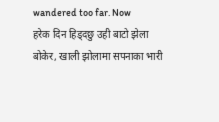wandered too far. Now
हरेक दिन हिड्दछु उही बाटो झेला बोकेर, खाली झोलामा सपनाका भारी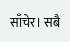साँचेर। सबै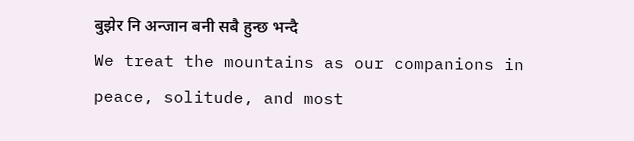बुझेर नि अन्जान बनी सबै हुन्छ भन्दै
We treat the mountains as our companions in peace, solitude, and most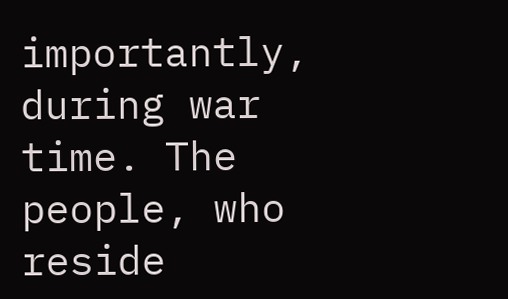importantly, during war time. The people, who reside